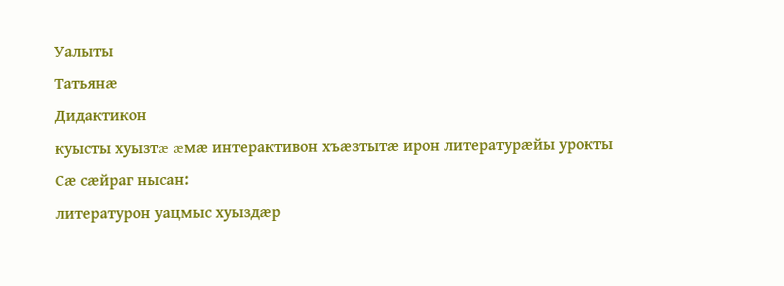Уалыты
Татьянæ
Дидактикон
куысты хуызтæ æмæ интерактивон хъæзтытæ ирон литературæйы урокты
Сæ сæйраг нысан:
литературон уацмыс хуыздæр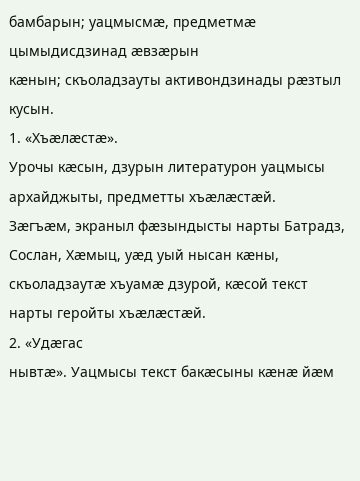бамбарын; уацмысмæ, предметмæ цымыдисдзинад æвзæрын
кæнын; скъоладзауты активондзинады рæзтыл кусын.
1. «Хъæлæстæ».
Урочы кæсын, дзурын литературон уацмысы архайджыты, предметты хъæлæстæй.
Зæгъæм, экраныл фæзындысты нарты Батрадз, Сослан, Хæмыц, уæд уый нысан кæны,
скъоладзаутæ хъуамæ дзурой, кæсой текст нарты геройты хъæлæстæй.
2. «Удæгас
нывтæ». Уацмысы текст бакæсыны кæнæ йæм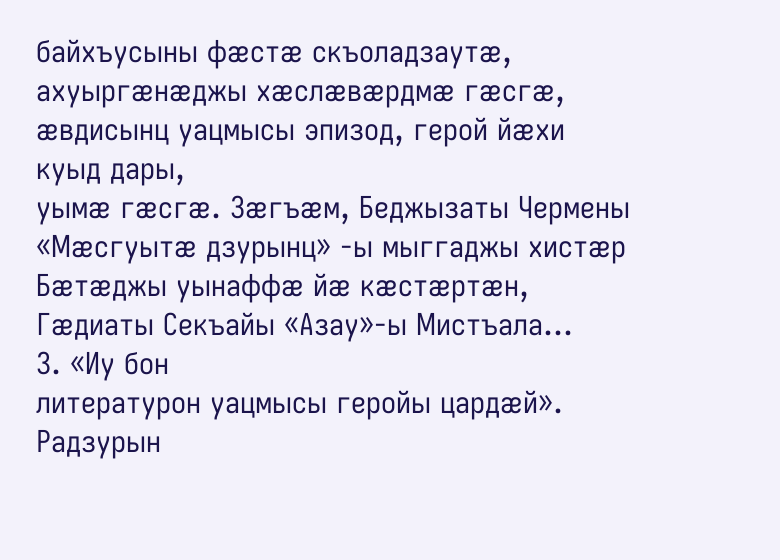байхъусыны фæстæ скъоладзаутæ,
ахуыргæнæджы хæслæвæрдмæ гæсгæ, æвдисынц уацмысы эпизод, герой йæхи куыд дары,
уымæ гæсгæ. Зæгъæм, Беджызаты Чермены «Мæсгуытæ дзурынц» -ы мыггаджы хистæр
Бæтæджы уынаффæ йæ кæстæртæн, Гæдиаты Секъайы «Азау»-ы Мистъала…
3. «Иу бон
литературон уацмысы геройы цардæй». Радзурын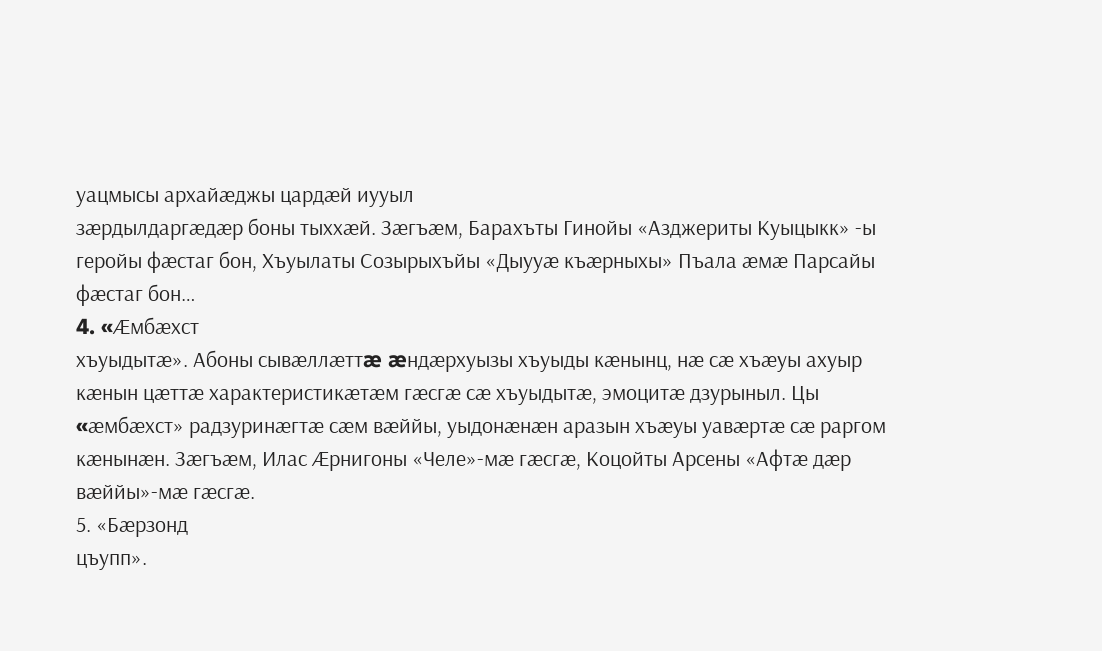уацмысы архайæджы цардæй иууыл
зæрдылдаргæдæр боны тыххæй. Зæгъæм, Барахъты Гинойы «Азджериты Куыцыкк» -ы
геройы фæстаг бон, Хъуылаты Созырыхъйы «Дыууæ къæрныхы» Пъала æмæ Парсайы
фæстаг бон…
4. «Æмбæхст
хъуыдытæ». Абоны сывæллæттæ æндæрхуызы хъуыды кæнынц, нæ сæ хъæуы ахуыр
кæнын цæттæ характеристикæтæм гæсгæ сæ хъуыдытæ, эмоцитæ дзурыныл. Цы
«æмбæхст» радзуринæгтæ сæм вæййы, уыдонæнæн аразын хъæуы уавæртæ сæ раргом
кæнынæн. Зæгъæм, Илас Æрнигоны «Челе»-мæ гæсгæ, Коцойты Арсены «Афтæ дæр
вæййы»-мæ гæсгæ.
5. «Бæрзонд
цъупп».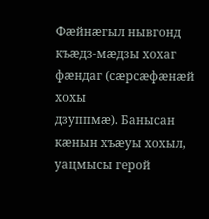Фæйнæгыл нывгонд къæдз-мæдзы хохаг фæндаг (сæрсæфæнæй хохы
дзуппмæ). Банысан кæнын хъæуы хохыл, уацмысы герой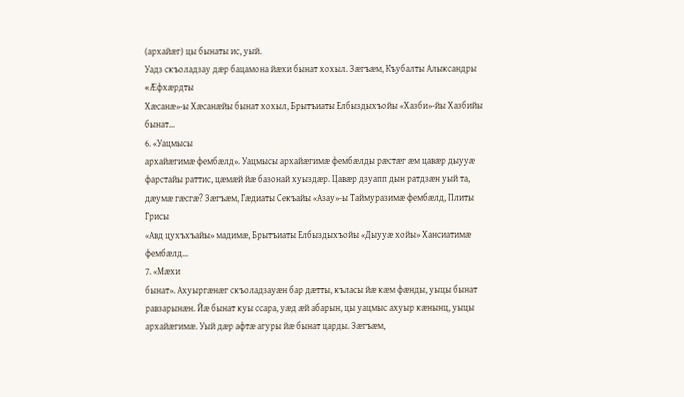(архайæг) цы бынаты ис, уый.
Уадз скъоладзау дæр бацамона йæхи бынат хохыл. Зæгъæм, Къубалты Алыксандры «Æфхæрдты
Хæсанæ»-ы Хæсанæйы бынат хохыл, Брытъиаты Елбыздыхъойы «Хазби»-йы Хазбийы
бынат…
6. «Уацмысы
архайæгимæ фембæлд». Уацмысы архайæгимæ фембæлды рæстæг æм цавæр дыууæ
фарстайы раттис, цæмæй йæ базонай хуыздæр. Цавæр дзуапп дын ратдзæн уый та,
дæумæ гæсгæ? Зæгъæм, Гæдиаты Секъайы «Азау»-ы Таймуразимæ фембæлд, Плиты Грисы
«Авд цухъхъайы» мадимæ, Брытъиаты Елбыздыхъойы «Дыууæ хойы» Хансиатимæ фембæлд…
7. «Мæхи
бынат». Ахуыргæнæг скъоладзауæн бар дæтты, къласы йæ кæм фæнды, уыцы бынат
равзарынæн. Йæ бынат куы ссара, уæд æй абарын, цы уацмыс ахуыр кæнынц, уыцы
архайæгимæ. Уый дæр афтæ агуры йæ бынат царды. Зæгъæм,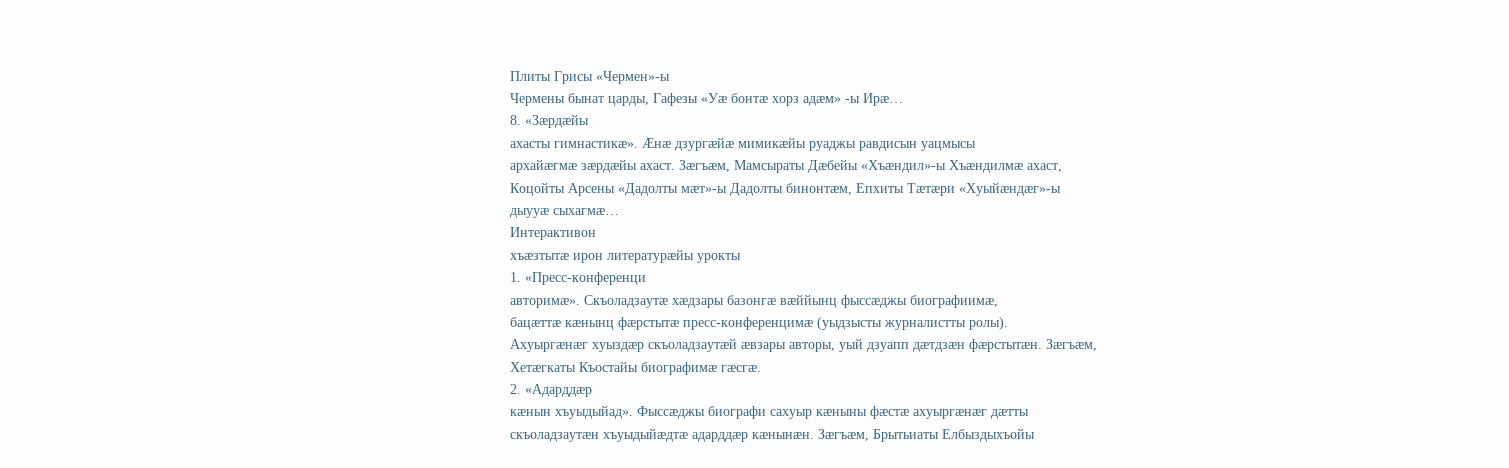Плиты Грисы «Чермен»-ы
Чермены бынат царды, Гафезы «Уæ бонтæ хорз адæм» -ы Ирæ…
8. «Зæрдæйы
ахасты гимнастикæ». Æнæ дзургæйæ мимикæйы руаджы равдисын уацмысы
архайæгмæ зæрдæйы ахаст. Зæгъæм, Мамсыраты Дæбейы «Хъæндил»-ы Хъæндилмæ ахаст,
Коцойты Арсены «Дадолты мæт»-ы Дадолты бинонтæм, Епхиты Тæтæри «Хуыйæндæг»-ы
дыууæ сыхагмæ…
Интерактивон
хъæзтытæ ирон литературæйы урокты
1. «Пресс-конференци
авторимæ». Скъоладзаутæ хæдзары базонгæ вæййынц фыссæджы биографиимæ,
бацæттæ кæнынц фæрстытæ пресс-конференцимæ (уыдзысты журналистты ролы).
Ахуыргæнæг хуыздæр скъоладзаутæй æвзары авторы, уый дзуапп дæтдзæн фæрстытæн. Зæгъæм,
Хетæгкаты Къостайы биографимæ гæсгæ.
2. «Адарддæр
кæнын хъуыдыйад». Фыссæджы биографи сахуыр кæныны фæстæ ахуыргæнæг дæтты
скъоладзаутæн хъуыдыйæдтæ адарддæр кæнынæн. Зæгъæм, Брытьиаты Елбыздыхъойы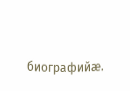биографийæ.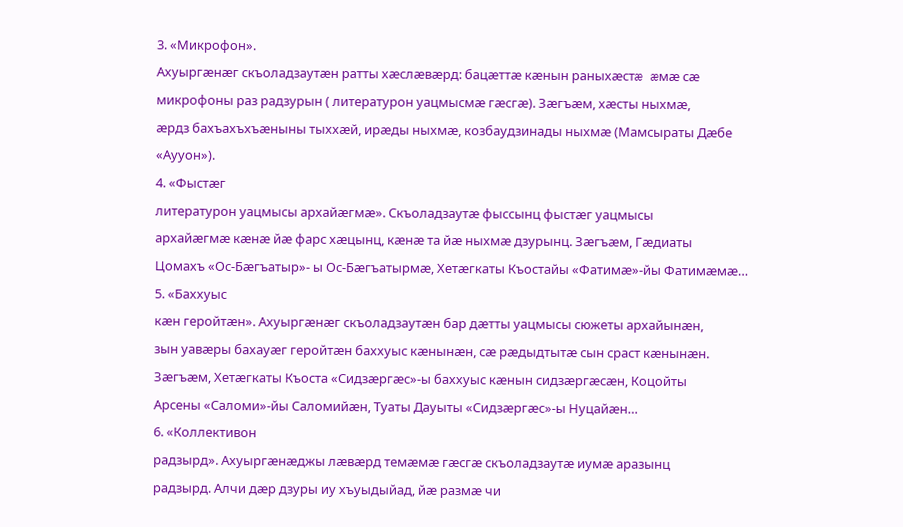3. «Микрофон».
Ахуыргæнæг скъоладзаутæн ратты хæслæвæрд: бацæттæ кæнын раныхæстæ æмæ сæ
микрофоны раз радзурын ( литературон уацмысмæ гæсгæ). Зæгъæм, хæсты ныхмæ,
æрдз бахъахъхъæныны тыххæй, ирæды ныхмæ, козбаудзинады ныхмæ (Мамсыраты Дæбе
«Аууон»).
4. «Фыстæг
литературон уацмысы архайæгмæ». Скъоладзаутæ фыссынц фыстæг уацмысы
архайæгмæ кæнæ йæ фарс хæцынц, кæнæ та йæ ныхмæ дзурынц. Зæгъæм, Гæдиаты
Цомахъ «Ос-Бæгъатыр»- ы Ос-Бæгъатырмæ, Хетæгкаты Къостайы «Фатимæ»-йы Фатимæмæ…
5. «Баххуыс
кæн геройтæн». Ахуыргæнæг скъоладзаутæн бар дæтты уацмысы сюжеты архайынæн,
зын уавæры бахауæг геройтæн баххуыс кæнынæн, сæ рæдыдтытæ сын сраст кæнынæн.
Зæгъæм, Хетæгкаты Къоста «Сидзæргæс»-ы баххуыс кæнын сидзæргæсæн, Коцойты
Арсены «Саломи»-йы Саломийæн, Туаты Дауыты «Сидзæргæс»-ы Нуцайæн…
6. «Коллективон
радзырд». Ахуыргæнæджы лæвæрд темæмæ гæсгæ скъоладзаутæ иумæ аразынц
радзырд. Алчи дæр дзуры иу хъуыдыйад, йæ размæ чи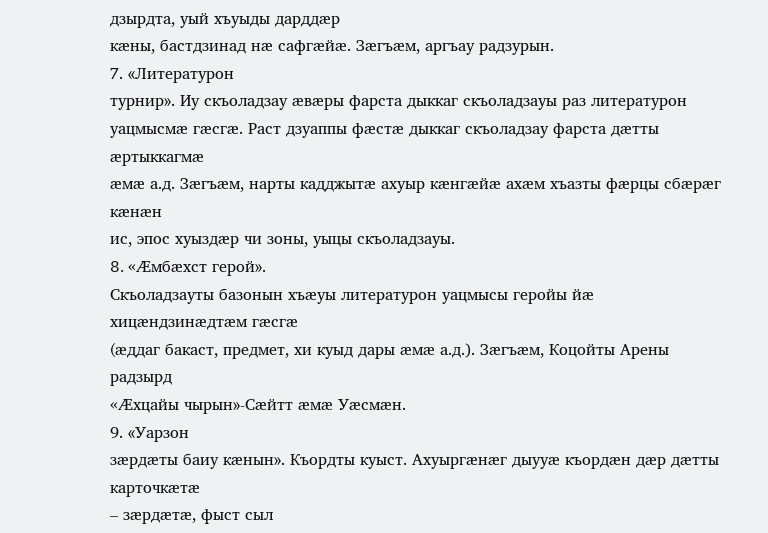дзырдта, уый хъуыды дарддæр
кæны, бастдзинад нæ сафгæйæ. Зæгъæм, аргъау радзурын.
7. «Литературон
турнир». Иу скъоладзау æвæры фарста дыккаг скъоладзауы раз литературон
уацмысмæ гæсгæ. Раст дзуаппы фæстæ дыккаг скъоладзау фарста дæтты æртыккагмæ
æмæ а.д. Зæгъæм, нарты кадджытæ ахуыр кæнгæйæ ахæм хъазты фæрцы сбæрæг кæнæн
ис, эпос хуыздæр чи зоны, уыцы скъоладзауы.
8. «Æмбæхст герой».
Скъоладзауты базонын хъæуы литературон уацмысы геройы йæ хицæндзинæдтæм гæсгæ
(æддаг бакаст, предмет, хи куыд дары æмæ а.д.). Зæгъæм, Коцойты Арены радзырд
«Æхцайы чырын»-Сæйтт æмæ Уæсмæн.
9. «Уарзон
зæрдæты баиу кæнын». Къордты куыст. Ахуыргæнæг дыууæ къордæн дæр дæтты карточкæтæ
– зæрдæтæ, фыст сыл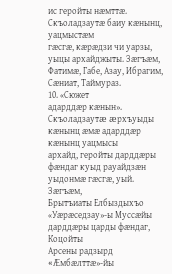ис геройты нæмттæ. Скъоладзаутæ баиу кæнынц, уацмыстæм
гæсгæ, кæрæдзи чи уарзы, уыцы архайджыты. Зæгъæм, Фатимæ, Габе, Азау, Ибрагим,
Сæниат, Таймураз.
10. «Сюжет
адарддæр кæнын». Скъоладзаутæ æрхъуыды кæнынц æмæ адарддæр кæнынц уацмысы
архайд, геройты дарддæры фæндаг куыд рауайдзæн уыдонмæ гæсгæ, уый. Зæгъæм,
Брытъиаты Елбыздыхъо «Уæрæседзау»-ы Муссæйы дарддæры царды фæндаг, Коцойты
Арсены радзырд «Æмбæлттæ»-йы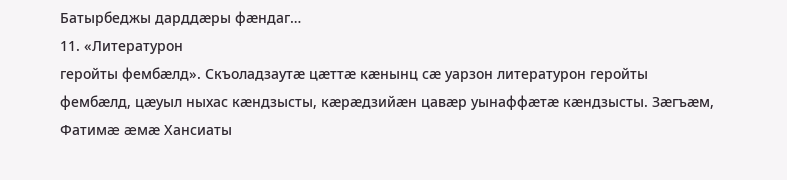Батырбеджы дарддæры фæндаг…
11. «Литературон
геройты фембæлд». Скъоладзаутæ цæттæ кæнынц сæ уарзон литературон геройты
фембæлд, цæуыл ныхас кæндзысты, кæрæдзийæн цавæр уынаффæтæ кæндзысты. Зæгъæм,
Фатимæ æмæ Хансиаты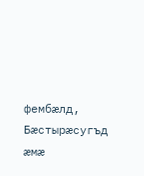фембæлд, Бæстырæсугъд æмæ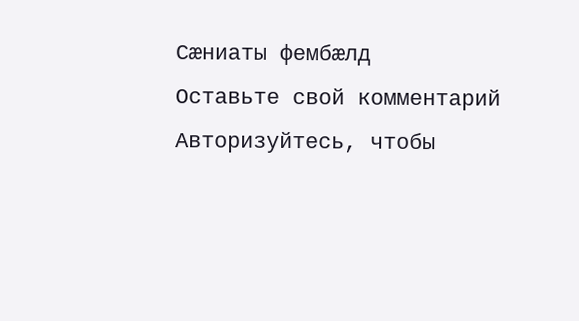Сæниаты фембæлд
Оставьте свой комментарий
Авторизуйтесь, чтобы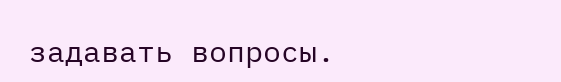задавать вопросы.